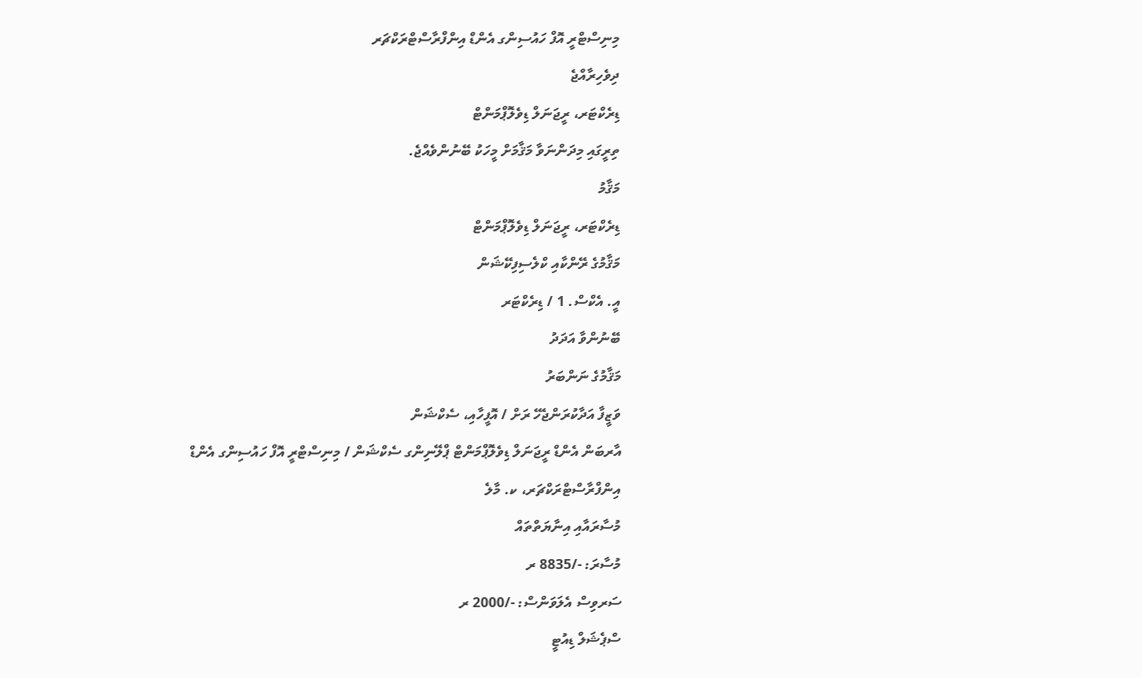މިނިސްޓްރީ އޮފް ހައުސިންގ އެންޑް އިންފްރާސްޓްރަކްޗަރ
ދިވެހިރާއްޖެ
ޑިރެކްޓަރ، ރީޖަނަލް ޑިވެލޮޕްމަންޓް
ތިރީގައި މިދަންނަވާ މަޤާމަށް މީހަކު ބޭނުންވެއްޖެ.
މަޤާމު
ޑިރެކްޓަރ، ރީޖަނަލް ޑިވެލޮޕްމަންޓް
މަޤާމުގެ ރޭންކާއި ކްލެސިފިކޭޝަން
އީ. އެކްސް. 1 / ޑިރެކްޓަރ
ބޭނުންވާ އަދަދު
މަޤާމުގެ ނަންބަރު
ވަޒީފާ އަދާކުރަންޖެހޭ ރަށް / އޮފީހާއި، ސެކްޝަން
އާރބަން އެންޑް ރީޖަނަލް ޑިވެލޮޕްމަންޓް ޕްލޭނިންގ ސެކްޝަން / މިނިސްޓްރީ އޮފް ހައުސިންގ އެންޑް އިންފްރާސްޓްރަކްޗަރ، ކ. މާލެ
މުސާރައާއި އިނާޔަތްތައް
މުސާރަ: -/8835 ރ
ސަރވިސް އެލަވަންސް: -/2000 ރ
ސްޕެޝަލް ޑިއުޓީ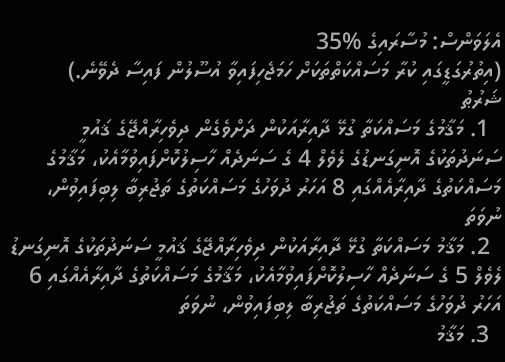އެލަވަންސް: މުސާރައިގެ %35
(އިތުރުގަޑީގައި ކުރާ މަސައްކަތްތަކަށް ހަމަޖެހިފައިވާ އުސޫލުން ފައިސާ ދެވޭނެ.)
ޝަރުޠު
  1. މަޤާމުގެ މަސައްކަތާ ގުޅޭ ދާއިރާއަކުން ދަށްވެގެން ދިވެހިރާއްޖޭގެ ޤައުމީ ސަނަދުތަކުގެ އޮނިގަނޑުގެ ލެވެލް 4 ގެ ސަނަދެއް ހާސިލުކޮށްފައިވުމާއެކު، މަޤާމުގެ މަސައްކަތުގެ ދާއިރާއެއްގައި 8 އަހަރު ދުވަހުގެ މަސައްކަތުގެ ތަޖުރިބާ ލިބިފައިވުން، ނުވަތަ
  2. މަޤާމު މަސައްކަތާ ގުޅޭ ދާއިރާއަކުން ދިވެހިރާއްޖޭގެ ޤައުމީ ސަނަދުތަކުގެ އޮނިގަނޑު ލެވެލް 5 ގެ ސަނަދެއް ހާސިލުކޮށްފައިވުމާއެކު، މަޤާމުގެ މަސައްކަތުގެ ދާއިރާއެއްގައި 6 އަހަރު ދުވަހުގެ މަސައްކަތުގެ ތަޖުރިބާ ލިބިފައިވުން، ނުވަތަ
  3. މަޤާމު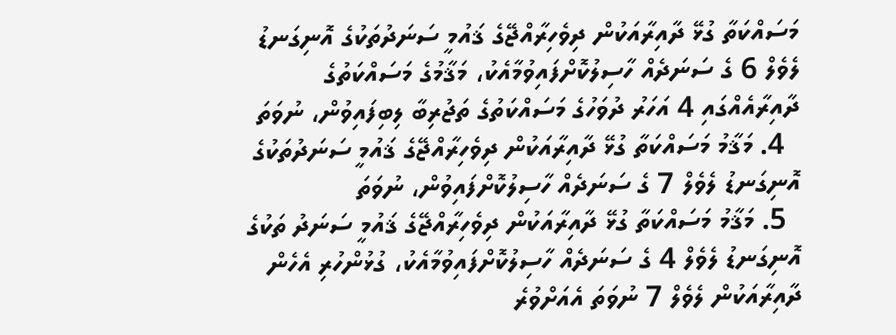މަސައްކަތާ ގުޅޭ ދާއިރާއަކުން ދިވެހިރާއްޖޭގެ ޤައުމީ ސަނަދުތަކުގެ އޮނިގަނޑު ލެވެލް 6 ގެ ސަނަދެއް ހާސިލުކޮށްފައިވުމާއެކު، މަޤާމުގެ މަސައްކަތުގެ ދާއިރާއެއްގައި 4 އަހަރު ދުވަހުގެ މަސައްކަތުގެ ތަޖުރިބާ ލިބިފައިވުން، ނުވަތަ
  4. މަޤާމު މަސައްކަތާ ގުޅޭ ދާއިރާއަކުން ދިވެހިރާއްޖޭގެ ޤައުމީ ސަނަދުތަކުގެ އޮނިގަނޑު ލެވެލް 7 ގެ ސަނަދެއް ހާސިލުކޮށްފައިވުން، ނުވަތަ
  5. މަޤާމު މަސައްކަތާ ގުޅޭ ދާއިރާއަކުން ދިވެހިރާއްޖޭގެ ޤައުމީ ސަނަދު ތަކުގެ އޮނިގަނޑު ލެވެލް 4 ގެ ސަނަދެއް ހާސިލުކޮށްފައިވުމާއެކު، ގުޅުންހުރި އެހެން ދާއިރާއަކުން ލެވެލް 7 ނުވަތަ އެއަށްވުރެ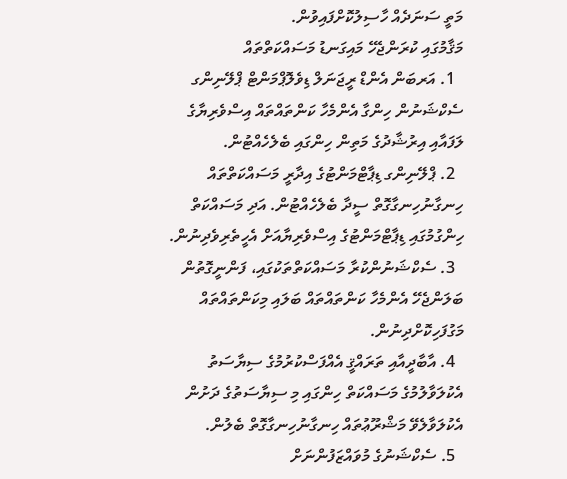މަތީ ސަނަދެއް ހާސިލުކޮށްފައިވުން.
މަޤާމުގައި ކުރަންޖެހޭ މައިގަނޑު މަސައްކަތްތައް
  1. އަރބަން އެންޑް ރީޖަނަލް ޑިވެލޮޕްމަންޓް ޕްލޭނިންގ ސެކްޝަނުން ހިންގާ އެންމެހާ ކަންތައްތައް އިސްވެރިޔާގެ ލަފައާއި އިރުޝާދުގެ މަތިން ހިންގައި ބެލެހެއްޓުން.
  2. ޕްލޭނިންގ ޑިޕާޓްމަންޓުގެ އިދާރީ މަސައްކަތްތައް ހިނގާނުހިނގާގޮތް ސީދާ ބެލެހެއްޓުން. އަދި މަސައްކަތް ހިންގުމުގައި ޑިޕާޓްމަންޓުގެ އިސްވެރިޔާއަށް އެހީތެރިވެދިނުން.
  3. ސެކްޝަނުންކުރާ މަސައްކަތްތަކުގައި، ފަންނީގޮތުން ބަލަންޖެހޭ އެންމެހާ ކަންތައްތައް ބަލައި މިކަންތައްތައް މަގުފަހިކޮށްދިނުން.
  4. އާބާދީއާއި ތަރައްޤީ އެއްފަސްކުރުމުގެ ސިޔާސަތު އެކުލަވާލުމުގެ މަސައްކަތް ހިންގައި މި ސިޔާސަތުގެ ދަށުން އެކުލަވާލެވޭ މަޝްރޫޢުތައް ހިނގާނުހިނގާގޮތް ބެލުން.
  5. ސެކްޝަނުގެ މުވައްޒަފުންނަށް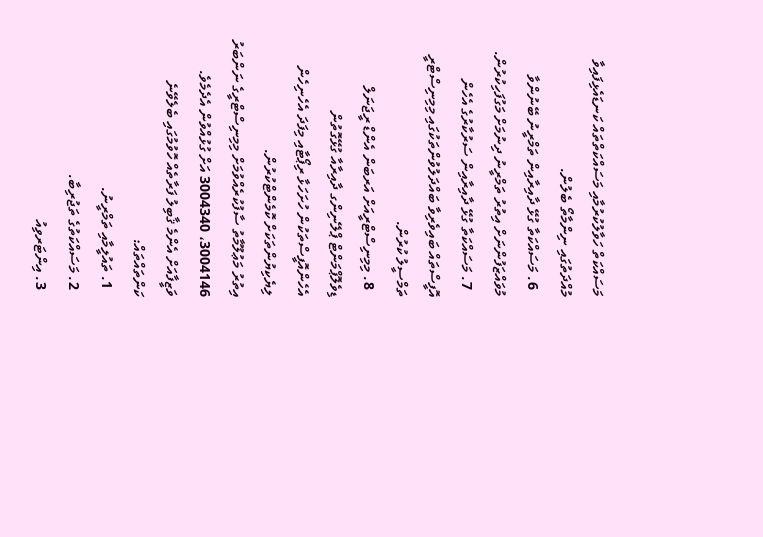މަސައްކަތް ހަވާލުކުރުމާއި މަސައްކަތްތައް ކަނޑައެޅިފައިވާ މުއްދަތުގައި ނިންމާތޯ ބެލުން.
  6. މަސައްކަތާ ގުޅޭ ދާއިރާއިން ތަމްރީނު ބޭނުންވާ މުވައްޒަފުންނަށް އިތުރު ތަމްރީނު ދިނުމަށް މަގުފަހިކުރުން.
  7. މަސައްކަތާ ގުޅޭ ދާއިރާއިން ސަރުކާރުގެ އެހެން އޮފީސްތައް ބައިވެރިވާ ބައްދަލުވުންތަކުގައި މިމިނިސްޓްރީ ތަމްސީލު ކުރުން.
  8. މިމިނިސްޓްރީއަށް އަރބަން އެންޑް ރީޖަނަލް ޑިވެލޮޕްމަންޓް ޕްލޭނިންގ ދާއިރާއާ ގުޅޭގޮތުން އެހެންއޮފީސްތަކުން ހުށަހަޅާ ރިޕޯޓާއި މިފަދަ އެހެނިހެން ލިޔެކިޔުންތަކަށް ކޮމެންޓްކުރުން.
އިތުރު މަޢުލޫމާތު ސާފުކުރެއްވުމަށް މިމިނިސްޓްރީގެ ނަންބަރު 3004146، 3004340 އަށް ގުޅުއްވުން އެދެމެވެ.
ވަޒީފާއަށް އެންމެ ޤާބިލު ފަރާތެއް ހޮވުމުގައި ބެލެވޭނެ ކަންތައްތައް:
  1. ތައުލީމާއި ތަމްރީނު.
  2. މަސައްކަތުގެ ތަޖުރިބާ.
  3. އިންޓަރވިއު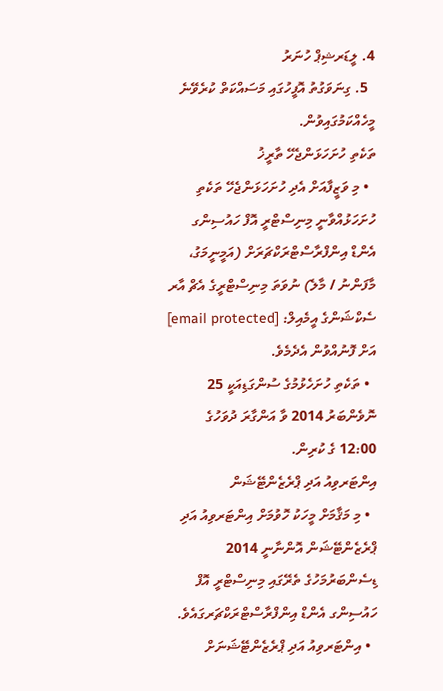4. ލީޑަރޝިޕް ހުނަރު
  5. ގިނަވަގުތު އޮފީހުގައި މަސައްކަތް ކުރެވޭނެ މީހެއްކަމުގައިވުން.
ތަކެތި ހުށަހަޅަންޖެހޭ ތާރީޚު
  • މި ވަޒީފާއަށް އެދި ހުށަހަޅަންޖެހޭ ތަކެތި ހުށަހަޅުއްވާނީ މިނިސްޓްރީ އޮފް ހައުސިންގ އެންޑް އިންފްރާސްޓްރަކްޗަރަށް (އަމީނީމަގު، މާފަންނު / މާލެ) ނުވަތަ މިނިސްޓްރީގެ އެޗް އާރ ސެކްޝަންގެ އީމެއިލް: [email protected]  އަށް ފޮނުއްވުން އެދެމެވެ.
  • ތަކެތި ހުށަހެޅުމުގެ ސުންގަޑިއަކީ 25 ނޮވެންބަރު 2014 ވާ އަންގާރަ ދުވަހުގެ 12:00 ގެ ކުރިން.
އިންޓަރވިއު އަދި ޕްރެޒެންޓޭޝަން
  • މި މަޤާމަށް މީހަކު ހޮވުމަށް އިންޓަރވިއު އަދި ޕްރެޒެންޓޭޝަން އޮންނާނީ 2014 ޑިސެންބަރުމަހުގެ ތެރޭގައި މިނިސްޓްރީ އޮފް ހައުސިންގ އެންޑް އިންފްރާސްޓްރަކްޗަރގައެވެ.
  • އިންޓަރވިއު އަދި ޕްރެޒެންޓޭޝަނަށް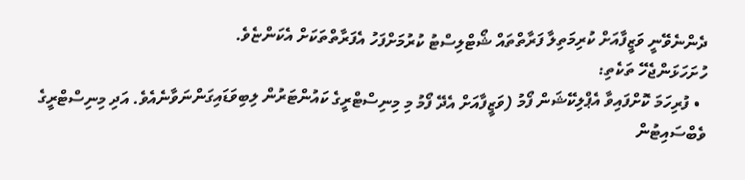ދެންނެވޭނީ ވަޒީފާއަށް ކުރިމަތިލާ ފަރާތްތައް ޝޯޓްލިސްޓު ކުރުމަށްފަހު އެފަރާތްތަކަށް އެކަންޏެވެ.
ހުށަހަޅަންޖެހޭ ތަކެތި:
  • ފުރިހަމަ ކޮށްފައިވާ އެޕްލިކޭޝަން ފޯމު (ވަޒީފާއަށް އެދޭ ފޯމު މި މިނިސްޓްރީގެ ކައުންޓަރުން ލިބިވަޑައިގަންނަވާނެއެވެ. އަދި މިނިސްޓްރީގެ ވެބްސައިޓުން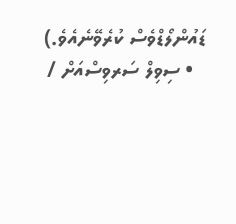ޑައުންލޯޑްވެސް ކުރެވޭނެއެވެ.)
  • ސިވިލް ސަރވިސްއަށް /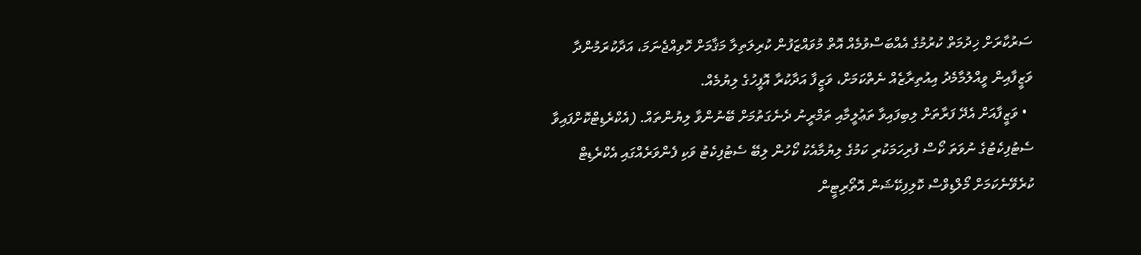ސަރުކާރަށް ޚިދުމަތް ކުރުމުގެ އެއްބަސްވުމެއް އޮތް މުވައްޒަފުން ކުރިލަތިލާ މަޤާމަށް ހޮވިއްޖެނަމަ، އަދާކުރަމުންދާ ވަޒީފާއިން ވީއްލުމާމެދު އިއުތިރާޒެއް ނެތްކަމަށް، ވަޒީފާ އަދާކުރާ އޮފީހުގެ ލިޔުމެއް.
  • ވަޒީފާއަށް އެދޭ ފަރާތަށް ލިބިފައިވާ ތަޢުލީމާއި ތަމްރީނު ދެނެގަތުމަށް ބޭނުންވާ ލިޔުންތައް. (އެކްރެޑިޓްކޮށްފައިވާ ސެޓުފިކެޓުގެ ނުވަތަ ކޯސް ފުރިހަމަކުރި ކަމުގެ ލިޔުމާއެކު ކޯހުން ލިބޭ ސެޓުފިކެޓު ވަކި ފެންވަރެއްގައި އެކްރެޑިޓް ކުރެވޭނެކަމަށް މޯލްޑިވްސް ކޮލިފިކޭޝަން އޮތޯރިޓީން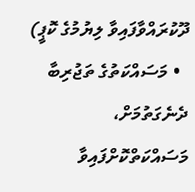ދޫކުރައްވާފައިވާ ލިޔުމުގެ ކޮޕީ)
  • މަސައްކަތުގެ ތަޖުރިބާ ދެނެގަތުމަށް، މަސައްކަތްކޮށްފައިވާ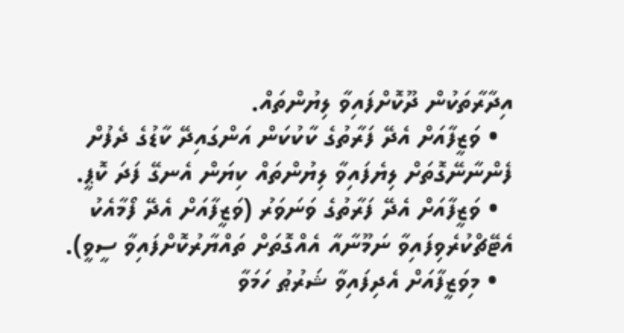އިދާރާތަކުން ދޫކޮށްފައިވާ ލިޔުންތައް.
  • ވަޒީފާއަށް އެދޭ ފަރާތުގެ ކާކުކަން އަންގައިދޭ ކާޑުގެ ދެފުށް ފެންނާނޭގޮތަށް ލިޔެފައިވާ ލިޔުންތައް ކިޔަން އެނގޭ ފަދަ ކޮޕީ.
  • ވަޒީފާއަށް އެދޭ ފަރާތުގެ ވަނަވަރު (ވަޒީފާއަށް އެދޭ ފޯމާއެކު އެޓޭޗްކުރެވިފައިވާ ނަމޫނާއާ އެއްގޮތަށް ތައްޔާރުކޮށްފައިވާ ސީވީ).
  • މިވަޒީފާއަށް އެދިފައިވާ ޝަރުޠު ހަމަވާ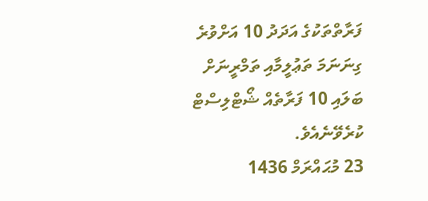ފަރާތްތަކުގެ އަދަދު 10 އަށްވުރެ ގިނަނަމަ ތަޢުލީމާއި ތަމްރީނަށް ބަލައި 10 ފަރާތެއް ޝޯޓްލިސްޓް ކުރެވޭނެއެވެ.
23 މުޙައްރަމް 1436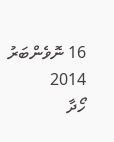16 ނޮވެންބަރު 2014
ހޯދާ